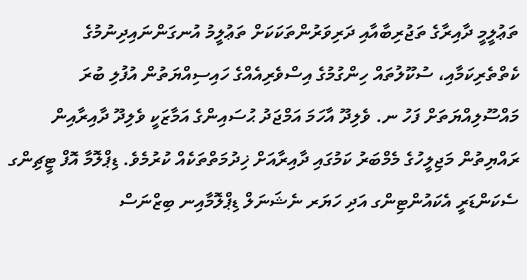ތަޢުލީމީ ދާއިރާގެ ތަޖުރިބާއާއި ދަރިވަރުންތަކަކަށް ތަޢުލީމު އުނގަންނައިދިނުމުގެ ކެތްތެރިކަމާއި، ސުކޫލުތައް ހިންގުމުގެ އިސްވެރިއެއްގެ ހައިސިއްޔަތުން އުފުލި ބުރަ މައްސޫލިއްޔަތަށް ފަހު ނ. ވެލިދޫ އާހަމަ އަމްޖަދު ޙުސައިންގެ އަމާޒަކީ ވެލިދޫ ދާއިރާއިން ރައްޔިތުން މަޖިލީހުގެ މެމްބަރު ކަމުގައި ދާއިރާއަށް ޚިދުމަތްތަކެއް ކުރުމެވެ. ޑިޕްލޮމާ އޮފް ޓީޗިންގ ސެކަންޑަރީ އެކައުންޓިންގ އަދި ހަޔަރ ނެޝަނަލް ޑިޕްލޮމާއިނ ބިޒްނަސް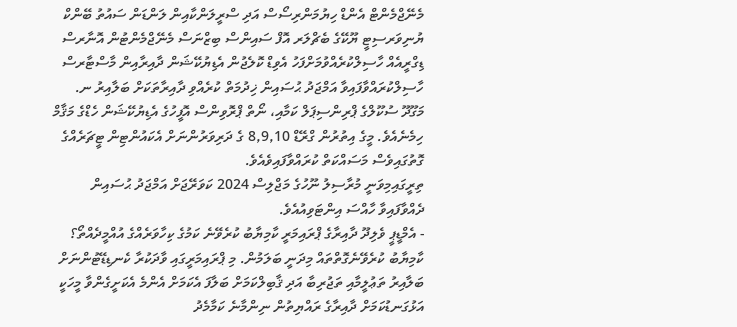މެނޭޖްމެންޓް އެންޑް ހިޔުމަންރިސޯސް އަދި ސްރީލަންކާއިން ލަންޑަން ސައުތު ބޭންކް ޔުނިވަރސިޓީ ޔޫކޭގެ ބެޗްލަރ އޮފް ސައިންސް ބިޒްނަސް މެނޭޖްމެންޓުން އޮނާރސް ޑިގްރީއެއް ހާސިލްކުރެއްވުމަށްފަހު އެވިޑް ކޮލެޖުން އެޑިޔުކޭޝަން ދާއިރާއިން މާސްޓާރސް ހާސިލްކުރައްވާފައިވާ އަމްޖަދު ޙުސައިން ޚިދުމަތް ކުރެއްވި ދާއިރާތަކަށް ބަލާއިރު ނ. މަގޫދޫ ސުކޫލްގެ ޕްރިންސިޕަލް ކަމާއި، ނޯތް ޕްރޮވިންސް އޮފީހުގެ އެޑިޔުކޭޝަން ހެޑްގެ މަޤާމް ހިމެނެއެވެ. މީގެ އިތުރުން ގްރޭޑް 8,9,10 ގެ ދަރިވަރުންނަށް އެކައުންޓިން ޓީޗަރެއްގެ ގޮތުގައިވެސް މަސައްކަތް ކުރައްވާފައިވެއެވެ.
ތިރީގައިމިވަނީ މުރާސިލު ނޫހުގެ މަޖްލިސް 2024 ކަވަރޭޖަށް އަމްޖަދު ޙުސައިން ދެއްވާފައިވާ ހާއްސަ އިންޓަވިއުއެވެ.
- އެމްޑީޕީ ވެލިދޫ ދާއިރާގެ ޕްރައިމަރީ ކާމިޔާބު ކުރެވޭނެ ކަމުގެ ކިހާވަރެއްގެ އުއްމީދެއްތޯ؟
ކާމިޔާބު ކުރެވޭނެގޮތްތައް މިދަނީ ބަލަމުން. މި ޕްރައިމަރީގައި ވާދަކުރާ ކެނޑިޑޭޓުންނަށް ބަލާއިރު ތަޢުލީމާއި ތަޖުރިބާ އަދި ޤާބިލްކަމަށް ބަލާފަ އެކަމަށް އެންމެ އެކަށީގެންވާ މީހަކީ އަޅުގަނޑުކަމަށް ދާއިރާގެ ރައްޔިތުން ނިންމާނެ ކަމާމެދު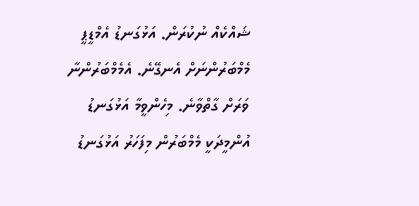ޝައްކެއް ނުކުރަން. އަޅުގަނޑު އެމްޑީޕީ މެމްބަރުންނަށް އެނގޭނެ. އެމެމްބަރުންނާ ވަރަށް ގާތްވާނެ. މިހެންވީމާ އަޅުގަނޑު އުންމީދަކީ މެމްބަރުން މިފަހަރު އަޅުގަނޑު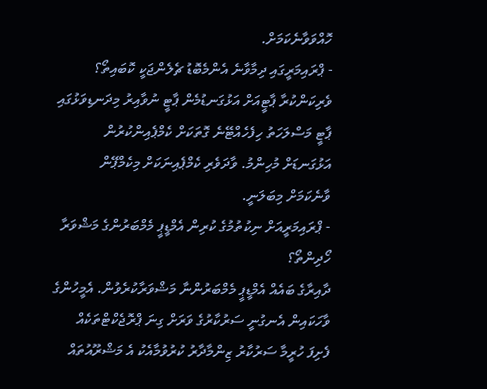ހޮއްވަވާނެކަމަށް.
- ޕްރައިމަރީގައި ދިމާވާނެ އެންމެބޮޑު ޗެލެންޖަކީ ކޮބައިތޯ؟
ވެރިކަންކުރާ ޕާޓީއަށް އަޅުގަނޑުމެން ޕާޓީ ނުވާއިރު މިދަނޑިވަޅުގައި ޕާޓީ މަސްލަހަތު ހިފެހެއްޓޭނެ ގޮތަކަށް ކެމްޕެއިންކުރުން އަޅުގަނޑަށް މުހިންމު. ވާދަވެރި ކެމްޕެއިނަކަށް މިކެމްޕޭން ވާނެކަމަށް މިބަލަނީ.
- ޕްރައިމަރީއަށް ނިކުތުމުގެ ކުރިން އެމްޑީޕީ މެމްބަރުންގެ މަޝްވަރާ ހޯދިންތޯ؟
ދާއިރާގެ ބައެއް އެމްޑީޕީ މެމްބަރުންނާ މަޝްވަރާކުރެވުން. އެމީހުންގެ ވާހަކައިން އެނގުނީ ސަރުކާރުގެ ވަރަށް ގިނަ ޕްރޮޖެކްޓްތަކެއް ފެށިފަ ހުރީމާ ސަރުކާރު ޒިންމާދާރު ކުރުވުމާއެކު އެ މަޝްރޫއުތައް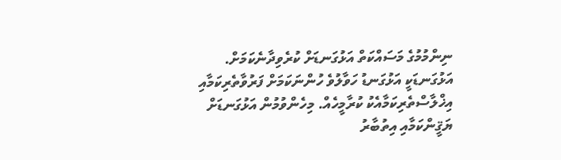ނިންމުމުގެ މަސައްކަތް އަޅުގަނޑަށް ކުރެވިދާނެކަމަށް. އަޅުގަނޑަކީ އަޅުގަނޑު ހަވާލުވެ ހުންނަކަމަށް ފަރުވާތެރިކަމާއި އިޚްލާސްތެރިކަމާއެކު ކުރާމީހެއް. މިހެންވުމުން އަޅުގަނޑަށް ޔަޤީންކަމާއި އިތުބާރު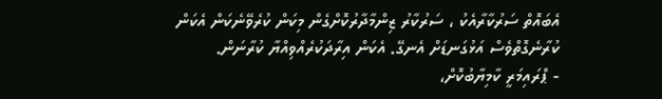އެބައޮތް ސަރުކާރާއެކު ، ސަރުކާރު ޒިންމާދާރުކޮށްގެން މިކަން ކުރެވޭނެކަން އެކަން ކުރާނެގޮތްވެސް އަޅުގަނޑަށް އެނގޭ. އެކަން އިރާދަކުރެއްވިއްޔާ ކުރާނަން.
- ޕްރައިމަރީ ކާމިޔާބުކޮށް،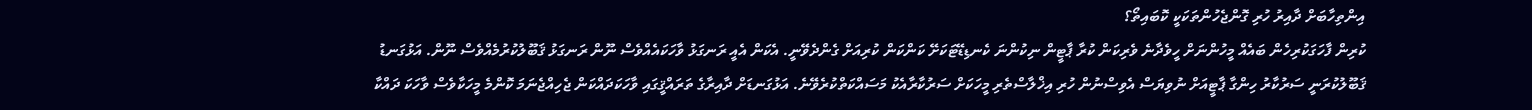އިންތިހާބަށް ދާއިރު ހުރި ގޮންޖެހުންތަކަކީ ކޮބައިތޯ؟
ކުރިން ފާހަގަކުރިހެން ބައެއް މީހުންނަށް ހީވެދާނެ ވެރިކަން ކުރާ ޕާޓީން ނިކުންނަ ކެނޑިޑޭޓަކަށޭ ކަންކަން ކުރިއަށް ގެންދެވޭނީ. އެކަން އެއީ ރަނގަޅު ވާހަކައެއްވެސް ނޫން ރަނގަޅު ޤަބޫލުކުރުމެއްވެސް ނޫން. އަޅުގަނޑު ޤަބޫލުކުރަނީ ސަރުކާރު ހިންގާ ޕާޓީއަށް ނުވިޔަސް އެވިސްނުން ހުރި އިޚްލާސްތެރި މީހަކަށް ސަރުކާރާއެކު މަސައްކަތްކުރެވޭނެ. އަޅުގަނޑަށް ދާއިރާގެ ތަރައްޤީގައި ވާހަކަދައްކަން ޖެހިއްޖެނަމަ ކޮންމެ މީހަކާވެސް ވާހަކަ ދައްކާ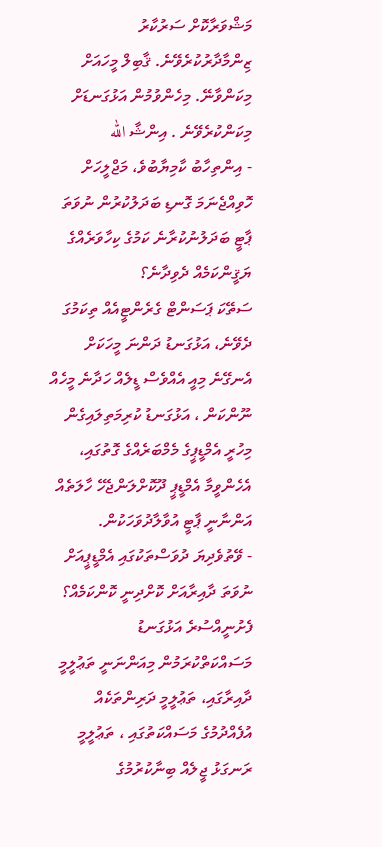މަޝްވަރާކޮށް ސަރުކާރު ޒިންމާދާރުކުރެވޭނެ. ޤާބިލް މީހައަށް މިކަންވާނޭ. މިހެންވުމުން އަޅުގަނޑަށް މިކަންކުރެވޭނެ . އިންޝާ الله
- އިންތިހާބު ކާމިޔާބުވެ، މަޖްލީހަށް ހޮވިއްޖެނަމަ ގޮނޑި ބަދަލުކުރުން ނުވަތަ ޕާޓީ ބަދަލުނުކުރާނެ ކަމުގެ ކިހާވަރެއްގެ ޔަޤީންކަމެއް ދެވިދާނެ؟
ސަތޭކަ ޕަސަންޓް ގެރެންޓީއެއް ތިކަމުގަ ދެވޭނެ، އަޅުގަނޑު ދަންނަ މީހަކަށް އެނގޭނެ މިއީ އެއްވެސް ޑީލެއް ހަދާނެ މީހެއް ނޫންކަން ، އަޅުގަނޑު ކުރިމަތިލައިގެން މިހުރީ އެމްޑީޕީގެ މެމްބަރެއްގެ ގޮތުގައި، އެހެންވީމާ އެމްޑީޕީ ދޫކޮށްލަންޖެހޭ ހާލަތެއް އަންނާނީ ޕާޓީ އުވާލާދުވަހަކުން.
- ވޭތުވެދިޔަ ދުވަސްތަކުގައި އެމްޑީޕީއަށް ނުވަތަ ދާއިރާއަށް ކޮށްދިނީ ކޮންކަމެއް؟
ފެށުނީއްސުރެ އަޅުގަނޑު މަސައްކަތްކުރަމުން މިއަންނަނީ ތަޢުލީމީ ދާއިރާގައި، ތަޢުލީމީ ދަރިންތަކެއް އުފެއްދުމުގެ މަސައްކަތުގައި ، ތަޢުލީމީ ރަނގަޅު ޖީލެއް ބިނާކުރުމުގެ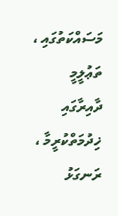މަސައްކަތުގައި ، ތަޢުލީމީ ދާއިރާގައި ޚިދުމަތްކުރީމާ ، ރަނގަޅު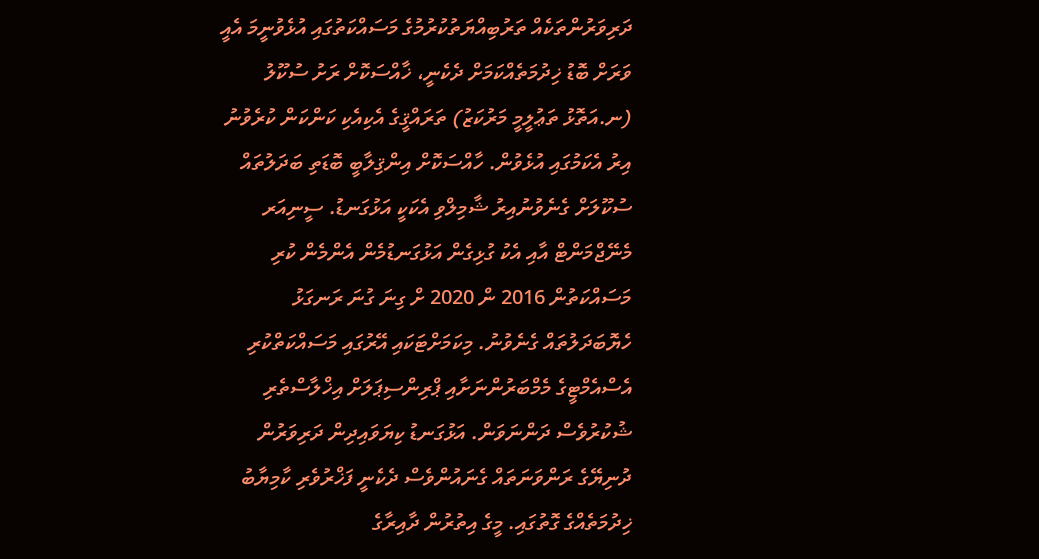ދަރިވަރުންތަކެއް ތަރުބިއްޔަތުކުރުމުގެ މަސައްކަތުގައި އުޅެވުނީމަ އެއީ ވަރަށް ބޮޑު ޚިދުމަތެއްކަމަށް ދެކެނީ، ޚާއްސަކޮށް ރަށު ސުކޫލު (ނ.އަތޮޅު ތަޢުލީމީ މަރުކަޒު) ތަރައްޤީގެ އެކިއެކި ކަންކަން ކުރެވުނު އިރު އެކަމުގައި އުޅެވުން. ހާއްސަކޮށް އިންޤިލާބީ ބޮޑަތި ބަދަލުތައް ސުކޫލަށް ގެނެވުނުއިރު ޝާމިލްވި އެކަކީ އަޅުގަނޑު. ސީނިއަރ މެނޭޖްމަންޓް އާއި އެކު ގުޅިގެން އަޅުގަނޑުމެން އެންމެން ކުރި މަސައްކަތުން 2016 ން 2020 ށް ގިނަ ގުނަ ރަނގަޅު ހެޔޮބަދަލުތައް ގެނެވުނު. މިކަމަށްޓަކައި އޭރުގައި މަސައްކަތްކުރި އެސްއެމްޓީގެ މެމްބަރުންނަށާއި ޕްރިންސިޕަލަށް އިޚްލާސްތެރި ޝުކުރުވެސް ދަންނަވަން. އަޅުގަނޑު ކިޔަވައިދިން ދަރިވަރުން ދުނިޔޭގެ ރަންވަނަތައް ގެނައުންވެސް ދެކެނީ ފަޚްރުވެރި ކާމިޔާބު ޚިދުމަތެއްގެ ގޮތުގައި. މީގެ އިތުރުން ދާއިރާގެ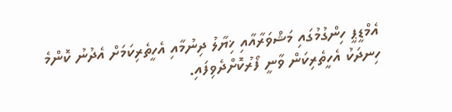އެމްޑީޕީ ހިންގުމުގައި މަޝްވަރާއާއި ޚިޔާލު ދިނުމާއި އެހީތެރިކަމަށް އެދުނު ކޮންމެ ހިނދަކު އެހީތެރިކަން ވާނީ ފޯރުކޮށްދެވިފައި.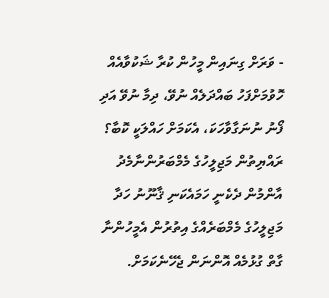- ވަރަށް ގިނައިން މީހުން ކުރާ ޝަކުވާއެއް ހޮވުމަށްފަހު ބައްދަލެއް ނުވޭ، ދިމާ ނުވޭ އަދި ފޯނު ނުނަގާވާހަކަ، އެކަމަށް ހައްލަކީ ކޮބާ؟
ރައްޔިތުން މަޖިލީހުގެ މެމްބަރުންނާމެދު އާންމުން ދެކެނީ ހަމައެކަނި ޤާނޫނު ހަދާ މަޖިލީހުގެ މެމްބަރެއްގެ އިތުރުން އެމީހުންނާ ގާތް ގުޅުމެއް އޮންނަން ޖެހޭނެކަމަށް.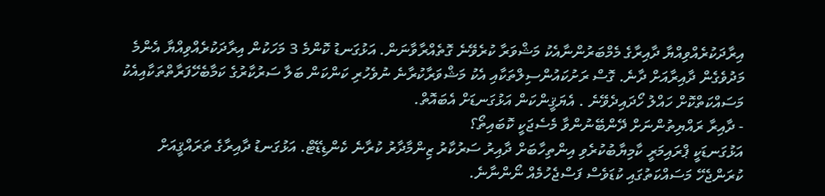އިރާދަކުރެއްވިއްޔާ ދާއިރާގެ މެމްބަރުންނާއެކު މަޝްވަރާ ކުރެވޭނެ ގޮތެއްރާވާނަން. އަޅުގަނޑު ކޮންމެ 3 މަހަކުން އިރާދަކުރެއްވިއްޔާ އެންމެ މަދުވެގެން ދާއިރާއަށް ދާނެ. ގޮސް ރަށުކައުންސިލްތަކާއި އެކު މަޝްވަރާކުރާނެ ނުވެހުރި ކަންކަން ބަލާ ސަރުކާރުގެ ކަމާބެހޭފަރާތްތަކާއިއެކު މަސައްކަތްކޮށް ހައްލު ހޯދައިދެވޭނެ . އެޔަޤީންކަން އަޅުގަނޑަށް އެބައޮތް.
- ދާއިރާ ރައްޔިތުންނަށް ދޭންބޭނުންވާ މެސެޖަކީ ކޮބައިތޯ؟
އަޅުގަނޑަކީ ޕްރައިމަރީ ކާމިޔާބުކުރެވި އިންތިހާބަށް ދާއިރު ސަރުކާރު ޒިންމާދާރު ކުރާނެ ކެންޑިޑޭޓް. އަޅުގަނޑު ދާއިރާގެ ތަރައްޤީއަށް ކުރަންޖެހޭ މަސައްކަތުގައި ކުޑަވެސް ފަސްޖެހުމެއް ނޯންނާނެ.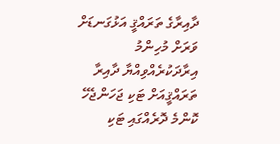ދާއިރާގެ ތަރައްޤީ އަޅުގަނޑަށް ވަރަށް މުހިންމު އިރާދަކުރެއްވިއްޔާ ދާއިރާ ތަރައްޤީއަށް ޓަކި ޖަހަންޖެހޭ ކޮންމެ ދޮރެއްގައި ޓަކި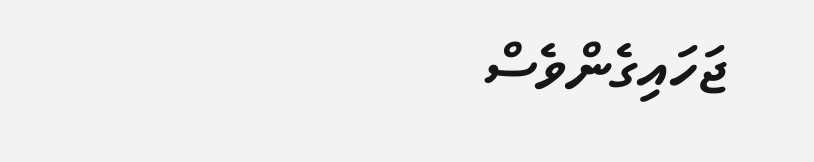ޖަހައިގެންވެސް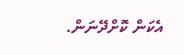އެކަން ކޮށްދޭނަން.